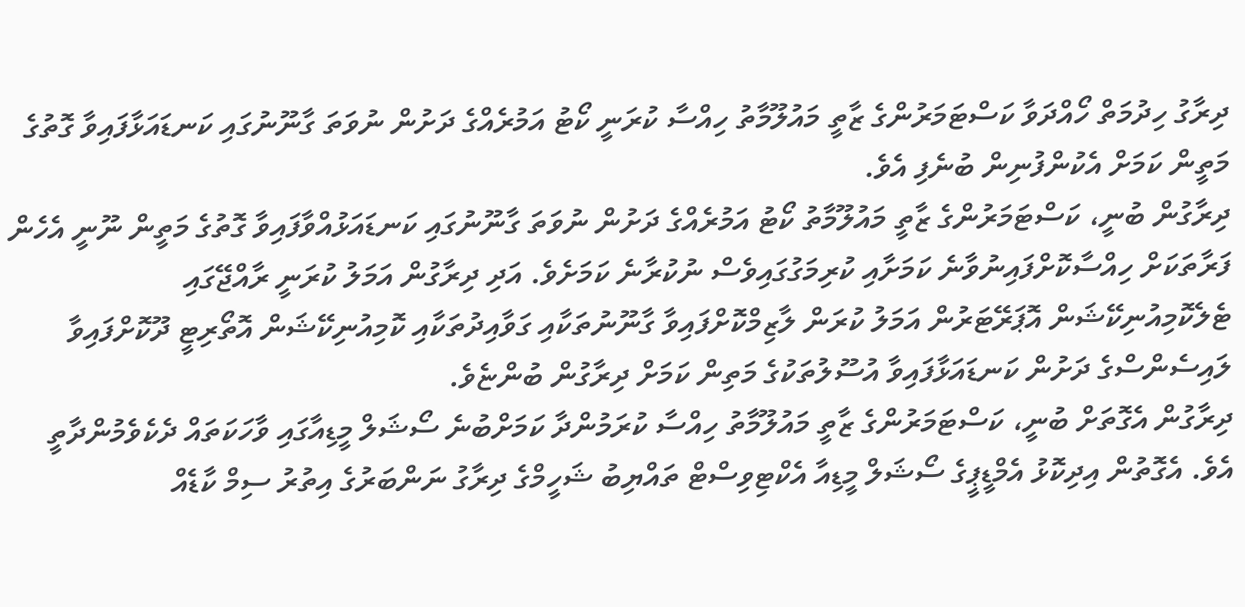ދިރާގު ހިދުމަތް ހޯއްދަވާ ކަސްޓަމަރުންގެ ޒާތީ މައުލޫމާތު ހިއްސާ ކުރަނީ ކޯޓު އަމުރެއްގެ ދަށުން ނުވަތަ ގާނޫނުގައި ކަނޑައަޅާފައިވާ ގޮތުގެ މަތީން ކަމަށް އެކުންފުނިން ބުނެފި އެވެ.
ދިރާގުން ބުނީ، ކަސްޓަމަރުންގެ ޒާތީ މައުލޫމާތު ކޯޓު އަމުރެއްގެ ދަށުން ނުވަތަ ގާނޫނުގައި ކަނޑައަޅުއްވާފައިވާ ގޮތުގެ މަތީން ނޫނީ އެހެން ފަރާތަކަށް ހިއްސާކޮށްފައިނުވާނެ ކަމަށާއި ކުރިމަގުގައިވެސް ނުކުރާނެ ކަމަށެވެ. އަދި ދިރާގުން އަމަލު ކުރަނީ ރާއްޖޭގައި ޓެލެކޮމިއުނިކޭޝަން އޮޕަރޭޓަރުން އަމަލު ކުރަން ލާޒިމްކޮށްފައިވާ ގާނޫނުތަކާއި ގަވާއިދުތަކާއި ކޮމިއުނިކޭޝަން އޮތޯރިޓީ ދޫކޮށްފައިވާ ލައިސެންސްގެ ދަށުން ކަނޑައަޅާފައިވާ އުސޫލުތަކުގެ މަތިން ކަމަށް ދިރާގުން ބުންޏެވެ.
ދިރާގުން އެގޮތަށް ބުނީ، ކަސްޓަމަރުންގެ ޒާތީ މައުލޫމާތު ހިއްސާ ކުރަމުންދާ ކަމަށްބުނެ ސޯޝަލް މީޑިއާގައި ވާހަކަތައް ދެކެވެމުންދާތީ އެވެ. އެގޮތުން އިދިކޮޅު އެމްޑީޕީގެ ސޯޝަލް މީޑިއާ އެކްޓިވިސްޓް ތައްޔިބު ޝަހީމްގެ ދިރާގު ނަންބަރުގެ އިތުރު ސިމް ކާޑެއް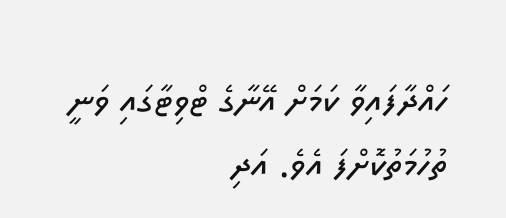ހައްދާފައިވާ ކަމަށް އޭނާގެ ޓްވިޓާގައި ވަނީ ތުހުމަތުކޮށްފަ އެވެ. އަދި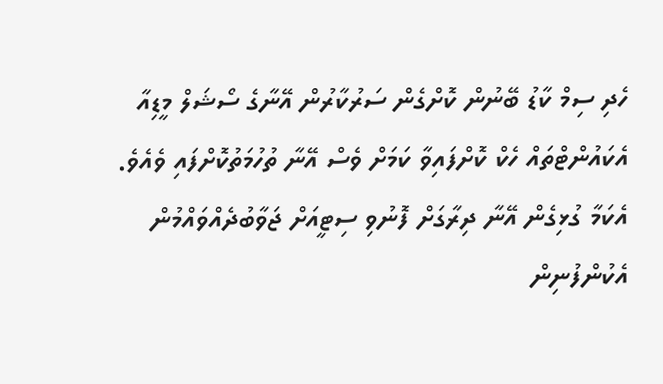ހެދި ސިމް ކާޑު ބޭނުން ކޮށްގެން ސަރުކާރުން އޭނާގެ ސޯޝަލް މީޑިއާ އެކައުންޓްތައް ހެކް ކޮށްފައިވާ ކަމަށް ވެސް އޭނާ ތުހުމަތުކޮށްފައި ވެއެވެ.
އެކަމާ ގުޅިގެން އޭނާ ދިރާގަށް ފޮނުވި ސިޓީއަށް ޖަވާބުދެއްވައްމުން އެކުންފުނިން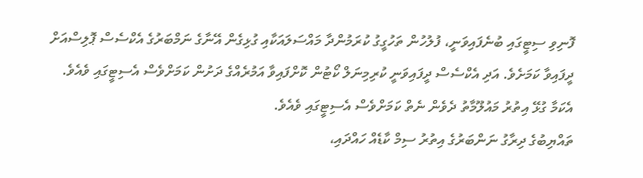ފޮނިވި ސިޓީގައި ބުނެފައިވަނީ، ފުލުހުން ތަހުގީގު ކުރަމުންދާ މައްސަލައަކާއި ގުޅިގެން އޭނާގެ ނަމްބަރުގެ އެކްސެސް ޕޮލިސްއަށް ދީފައިވާ ކަމަށެވެ. އަދި އެކްސެސް ދީފައިވަނީ ކުރިމިނަލް ކޯޓުން ކޮށްފައިވާ އަމުރެއްގެ ދަށުން ކަމަށްވެސް އެސިޓީގައި ވެއެވެ.
އެކަމާ ގުޅޭ އިތުރު މައުލޫމާތު ދެވެން ނެތް ކަމަށްވެސް އެސިޓީގައި ވެއެވެ.
ތައްޔިބުގެ ދިރާގު ނަންބަރުގެ އިތުރު ސިމް ކާޑެއް ހައްދައި،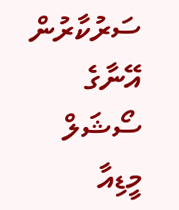ސަރުކާރުން އޭނާގެ ސޯޝަލް މީޑިއާ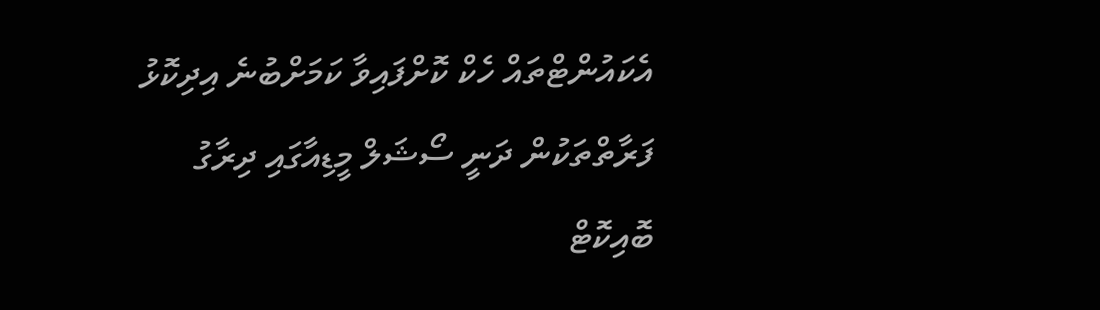އެކައުންޓްތައް ހެކް ކޮށްފައިވާ ކަމަށްބުނެ އިދިކޮޅު ފަރާތްތަކުން ދަނީ ސޯޝަލް މީޑިއާގައި ދިރާގު ބޮއިކޮޓް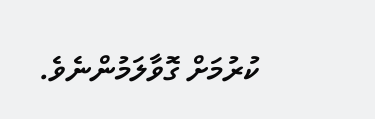ކުރުމަށް ގޮވާލަމުންނެވެ.